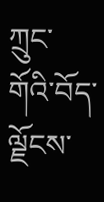ཀྲུང་གོའི་བོད་ལྗོངས་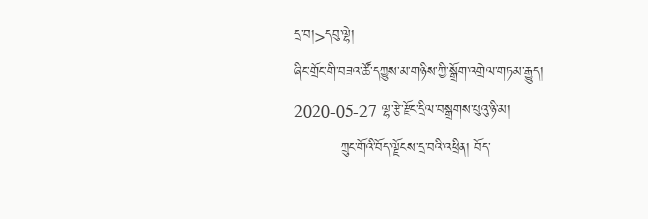དྲ་བ།>དབུ་ལྷེ།
ཞིང་གྲོང་གི་བཟའ་ཚོ་དཀྱུས་མ་གཉིས་ཀྱི་སྒྲོག་འགྲེལ་གཏམ་རྒྱུད།
2020-05-27 ལྷ་རྩེ་རྫོང་དྲིལ་བསྒྲགས་པུའུ་ཉི་མ།
          ཀྲུང་གོའི་བོད་ལྗོངས་དྲ་བའི་འཕྲིན། བོད་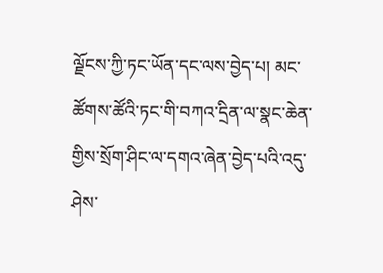ལྗོངས་ཀྱི་ཏང་ཡོན་དང་ལས་བྱེད་པ། མང་ཚོགས་ཚོའི་ཏང་གི་བཀའ་དྲིན་ལ་སྣང་ཆེན་གྱིས་སྲོག་ཤིང་ལ་དགའ་ཞེན་བྱེད་པའི་འདུ་ཤེས་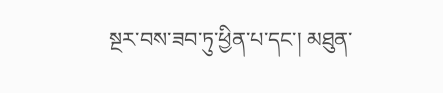སྔར་བས་ཟབ་ཏུ་ཕྱིན་པ་དང་། མཐུན་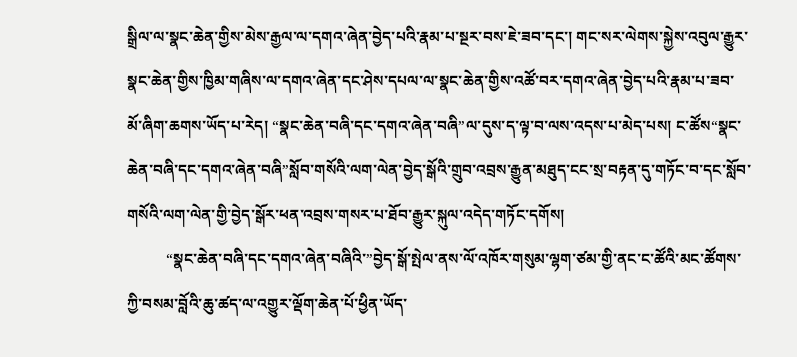སྒྲིལ་ལ་སྣང་ཆེན་གྱིས་མེས་རྒྱལ་ལ་དགའ་ཞེན་བྱེད་པའི་རྣམ་པ་སྔར་བས་ཇེ་ཟབ་དང་། གང་སར་ལེགས་སྐྱེས་འབུལ་རྒྱུར་སྣང་ཆེན་གྱིས་ཁྱིམ་གཞིས་ལ་དགའ་ཞེན་དང་ཤེས་དཔལ་ལ་སྣང་ཆེན་གྱིས་འཚོ་བར་དགའ་ཞེན་བྱེད་པའི་རྣམ་པ་ཟབ་མོ་ཞིག་ཆགས་ཡོད་པ་རེད། “སྣང་ཆེན་བཞི་དང་དགའ་ཞེན་བཞི”ལ་དུས་ད་ལྟ་བ་ལས་འདས་པ་མེད་པས། ང་ཚོས“སྣང་ཆེན་བཞི་དང་དགའ་ཞེན་བཞི”སློབ་གསོའི་ལག་ལེན་བྱེད་སྒོའི་གྲུབ་འབྲས་རྒྱུན་མཐུད་ངང་སྲ་བརྟན་དུ་གཏོང་བ་དང་སློབ་གསོའི་ལག་ལེན་གྱི་བྱེད་སྒོར་ཕན་འབྲས་གསར་པ་ཐོབ་རྒྱུར་སྐུལ་འདེད་གཏོང་དགོས།
          “སྣང་ཆེན་བཞི་དང་དགའ་ཞེན་བཞིའི་”བྱེད་སྒོ་སྤེལ་ནས་ལོ་འཁོར་གསུམ་ལྷག་ཙམ་གྱི་ནང་ང་ཚོའི་མང་ཚོགས་ཀྱི་བསམ་བློའི་ཆུ་ཚད་ལ་འགྱུར་ལྡོག་ཆེན་པོ་ཕྱིན་ཡོད་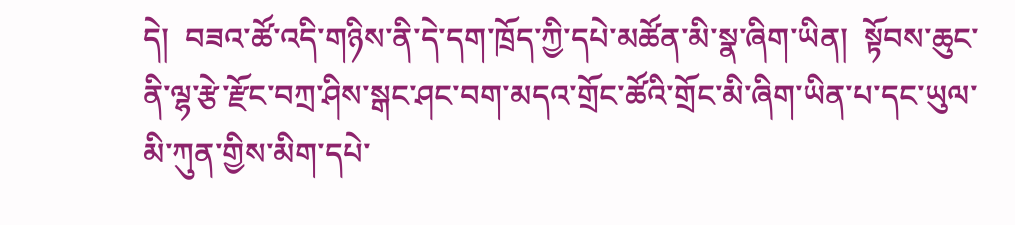དེ།  བཟའ་ཚོ་འདི་གཉིས་ནི་དེ་དག་ཁྲོད་ཀྱི་དཔེ་མཚོན་མི་སྣ་ཞིག་ཡིན།  སྟོབས་ཆུང་ནི་ལྷ་རྩེ་རྫོང་བཀྲ་ཤིས་སྒང་ཤང་བག་མདའ་གྲོང་ཚོའི་གྲོང་མི་ཞིག་ཡིན་པ་དང་ཡུལ་མི་ཀུན་གྱིས་མིག་དཔེ་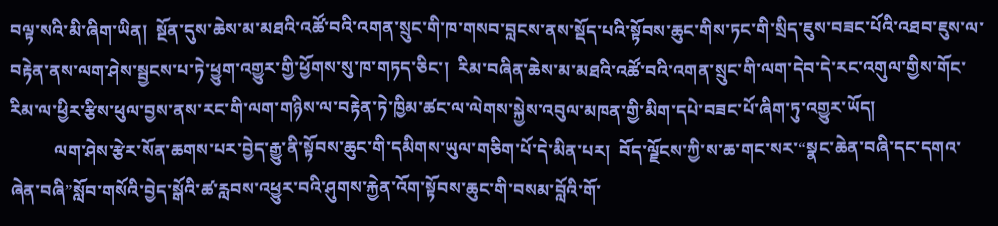བལྟ་སའི་མི་ཞིག་ཡིན།  སྔོན་དུས་ཆེས་མ་མཐའི་འཚོ་བའི་འགན་སྲུང་གི་ཁ་གསབ་བླངས་ནས་སྡོད་པའི་སྟོབས་ཆུང་གིས་ཏང་གི་སྲིད་ཇུས་བཟང་པོའི་འཐབ་ཇུས་ལ་བརྟེན་ནས་ལག་ཤེས་སྦྱངས་པ་ཏེ་ཕྱུག་འགྱུར་གྱི་ཕྱོགས་སུ་ཁ་གཏད་ཅིང་།  རིམ་བཞིན་ཆེས་མ་མཐའི་འཚོ་བའི་འགན་སྲུང་གི་ལག་དེབ་དེ་རང་འགུལ་གྱིས་གོང་རིམ་ལ་ཕྱིར་རྩིས་ཕུལ་བྱས་ནས་རང་གི་ལག་གཉིས་ལ་བརྟེན་ཏེ་ཁྱིམ་ཚང་ལ་ལེགས་སྐྱེས་འབུལ་མཁན་གྱི་མིག་དཔེ་བཟང་པོ་ཞིག་ཏུ་འགྱུར་ཡོད།
          ལག་ཤེས་རྩེར་སོན་ཆགས་པར་བྱེད་རྒྱུ་ནི་སྟོབས་ཆུང་གི་དམིགས་ཡུལ་གཅིག་པོ་དེ་མིན་པར།  བོད་ལྗོངས་ཀྱི་ས་ཆ་གང་སར་“སྣང་ཆེན་བཞི་དང་དགའ་ཞེན་བཞི”སློབ་གསོའི་བྱེད་སྒོའི་ཚ་རླབས་འཕྱུར་བའི་ཤུགས་རྐྱེན་འོག་སྟོབས་ཆུང་གི་བསམ་བློའི་གོ་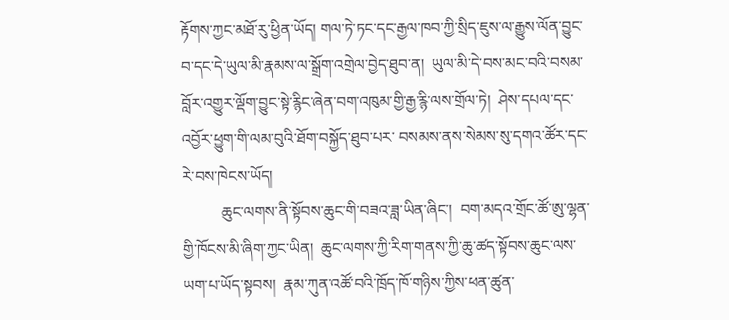རྟོགས་ཀྱང་མཐོ་རུ་ཕྱིན་ཡོད། གལ་ཏེ་ཏང་དང་རྒྱལ་ཁབ་ཀྱི་སྲིད་ཇུས་ལ་རྒྱུས་ལོན་བྱུང་བ་དང་དེ་ཡུལ་མི་རྣམས་ལ་སྒྲོག་འགྲེལ་བྱེད་ཐུབ་ན།  ཡུལ་མི་དེ་བས་མང་བའི་བསམ་བློར་འགྱུར་ལྡོག་བྱུང་སྟེ་རྙིང་ཞེན་བག་འཁུམ་གྱི་རྒྱ་རྙི་ལས་གྲོལ་ཏེ།  ཤེས་དཔལ་དང་འབྱོར་ཕྱུག་གི་ལམ་བུའི་ཐོག་བསྐྱོད་ཐུབ་པར་ བསམས་ནས་སེམས་སུ་དགའ་ཚོར་དང་རེ་བས་ཁེངས་ཡོད།
          ཆུང་ལགས་ནི་སྟོབས་ཆུང་གི་བཟའ་ཟླ་ཡིན་ཞིང་།  བག་མདའ་གྲོང་ཚོ་ཨུ་ལྷན་གྱི་ཁོངས་མི་ཞིག་ཀྱང་ཡིན།  ཆུང་ལགས་ཀྱི་རིག་གནས་ཀྱི་ཆུ་ཚད་སྟོབས་ཆུང་ལས་ཡག་པ་ཡོད་སྟབས།  རྣམ་ཀུན་འཚོ་བའི་ཁྲོད་ཁོ་གཉིས་ཀྱིས་ཕན་ཚུན་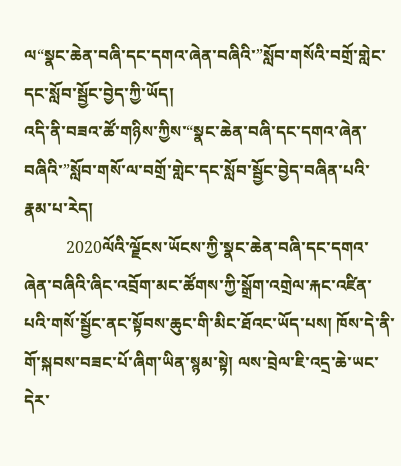ལ“སྣང་ཆེན་བཞི་དང་དགའ་ཞེན་བཞིའི་”སློབ་གསོའི་བགྲོ་གླེང་དང་སློབ་སྦྱོང་བྱེད་ཀྱི་ཡོད།
འདི་ནི་བཟའ་ཚོ་གཉིས་ཀྱིས་“སྣང་ཆེན་བཞི་དང་དགའ་ཞེན་བཞིའི་”སློབ་གསོ་ལ་བགྲོ་གླེང་དང་སློབ་སྦྱོང་བྱེད་བཞིན་པའི་རྣམ་པ་རེད།
          2020ལོའི་ལྗོངས་ཡོངས་ཀྱི་སྣང་ཆེན་བཞི་དང་དགའ་ཞེན་བཞིའི་ཞིང་འབྲོག་མང་ཚོགས་ཀྱི་སྒྲོག་འགྲེལ་རྐང་འཛིན་པའི་གསོ་སྦྱོང་ནང་སྟོབས་ཆུང་གི་མིང་ཐོའང་ཡོད་པས། ཁོས་དེ་ནི་གོ་སྐབས་བཟང་པོ་ཞིག་ཡིན་སྙམ་སྟེ། ལས་བྲེལ་ཇི་འདྲ་ཆེ་ཡང་དེར་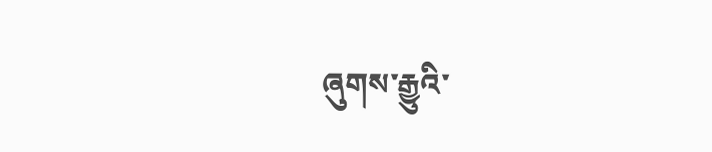ཞུགས་རྒྱུའི་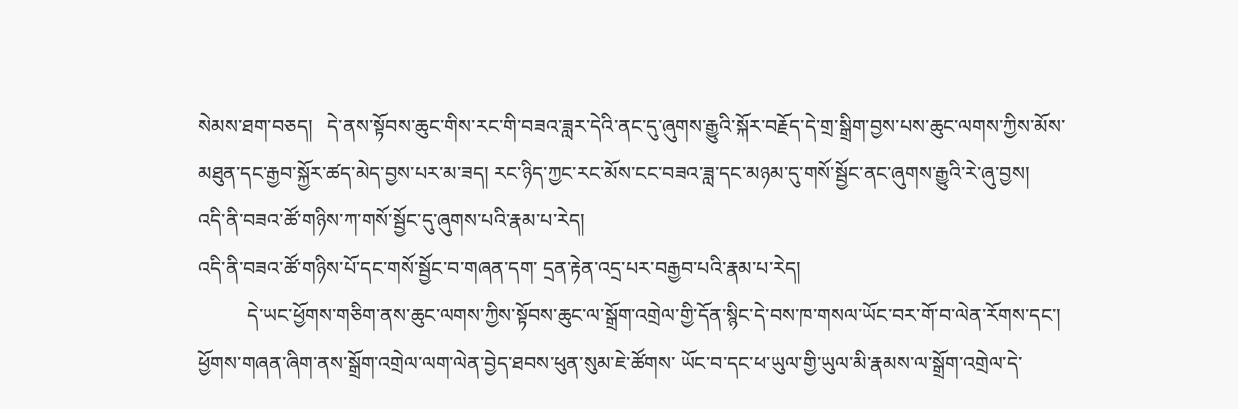སེམས་ཐག་བཅད།   དེ་ནས་སྟོབས་ཆུང་གིས་རང་གི་བཟའ་ཟླར་དེའི་ནང་དུ་ཞུགས་རྒྱུའི་སྐོར་བརྗོད་དེ་གྲ་སྒྲིག་བྱས་པས་ཆུང་ལགས་ཀྱིས་མོས་མཐུན་དང་རྒྱབ་སྐྱོར་ཚད་མེད་བྱས་པར་མ་ཟད། རང་ཉིད་ཀྱང་རང་མོས་ངང་བཟའ་ཟླ་དང་མཉམ་དུ་གསོ་སྦྱོང་ནང་ཞུགས་རྒྱུའི་རེ་ཞུ་བྱས།
འདི་ནི་བཟའ་ཚོ་གཉིས་ཀ་གསོ་སྦྱོང་དུ་ཞུགས་པའི་རྣམ་པ་རེད།
འདི་ནི་བཟའ་ཚོ་གཉིས་པོ་དང་གསོ་སྦྱོང་བ་གཞན་དག་ དྲན་རྟེན་འདྲ་པར་བརྒྱབ་པའི་རྣམ་པ་རེད།
          དེ་ཡང་ཕྱོགས་གཅིག་ནས་ཆུང་ལགས་ཀྱིས་སྟོབས་ཆུང་ལ་སྒྲོག་འགྲེལ་གྱི་དོན་སྙིང་དེ་བས་ཁ་གསལ་ཡོང་བར་གོ་བ་ལེན་རོགས་དང་།  ཕྱོགས་གཞན་ཞིག་ནས་སྒྲོག་འགྲེལ་ལག་ལེན་བྱེད་ཐབས་ཕུན་སུམ་ཇེ་ཚོགས་ ཡོང་བ་དང་ཕ་ཡུལ་གྱི་ཡུལ་མི་རྣམས་ལ་སྒྲོག་འགྲེལ་དེ་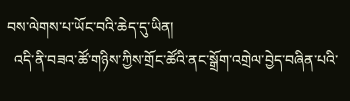བས་ལེགས་པ་ཡོང་བའི་ཆེད་དུ་ཡིན།
  འདི་ནི་བཟའ་ཚོ་གཉིས་ཀྱིས་གྲོང་ཚོའི་ནང་སྒྲོག་འགྲེལ་བྱེད་བཞིན་པའི་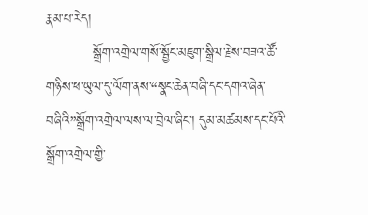རྣམ་པ་རེད།
          སྒྲོག་འགྲེལ་གསོ་སྦྱོང་མཇུག་སྒྲིལ་རྗེས་བཟའ་ཚོ་གཉིས་ཕ་ཡུལ་དུ་ལོག་ནས་“སྣང་ཆེན་བཞི་དང་དགའ་ཞེན་བཞིའི”སྒྲོག་འགྲེལ་ལས་ལ་བྲེལ་ཞིང་། དུམ་མཚམས་དང་པོའི་སྒྲོག་འགྲེལ་གྱི་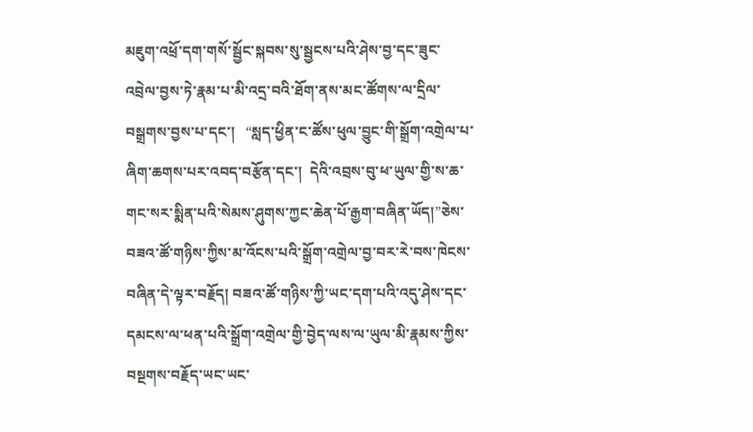མཇུག་འཕྲོ་དག་གསོ་སྦྱོང་སྐབས་སུ་སྦྱངས་པའི་ཤེས་བྱ་དང་ཟུང་འབྲེལ་བྱས་ཏེ་རྣམ་པ་མི་འདྲ་བའི་ཐོག་ནས་མང་ཚོགས་ལ་དྲིལ་བསྒྲགས་བྱས་པ་དང་།   “སླད་ཕྱིན་ང་ཚོས་ཕུལ་བྱུང་གི་སྒྲོག་འགྲེལ་པ་ཞིག་ཆགས་པར་འབད་བརྩོན་དང་།  དེའི་འབྲས་བུ་ཕ་ཡུལ་གྱི་ས་ཆ་གང་སར་སྨིན་པའི་སེམས་ཤུགས་ཀྱང་ཆེན་པོ་རྒྱག་བཞིན་ཡོད།”ཅེས་བཟའ་ཚོ་གཉིས་ཀྱིས་མ་འོངས་པའི་སྒྲོག་འགྲེལ་བྱ་བར་རེ་བས་ཁེངས་བཞིན་དེ་ལྟར་བརྗོད། བཟའ་ཚོ་གཉིས་ཀྱི་ཡང་དག་པའི་འདུ་ཤེས་དང་དམངས་ལ་ཕན་པའི་སྒྲོག་འགྲེལ་གྱི་བྱེད་ལས་ལ་ཡུལ་མི་རྣམས་ཀྱིས་བསྔགས་བརྗོད་ཡང་ཡང་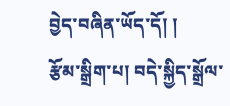བྱེད་བཞིན་ཡོད་དོ། །
རྩོམ་སྒྲིག་པ། བདེ་སྐྱིད་སྒྲོལ་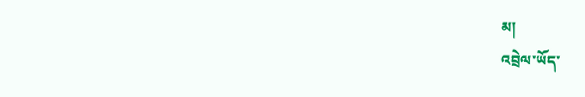མ།
འབྲེལ་ཡོད་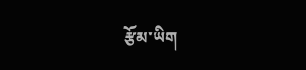རྩོམ་ཡིག